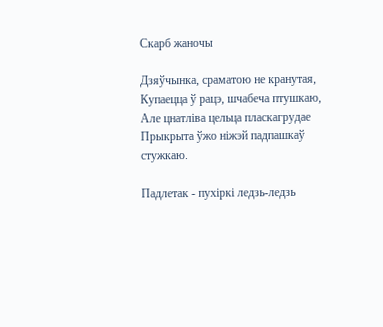Скарб жаночы

Дзяўчынка, сраматою не кранутая,
Купаецца ў рацэ, шчабеча птушкаю,
Але цнатліва цельца пласкагрудае
Прыкрыта ўжо ніжэй падпашкаў стужкаю.

Падлетак - пухіркі ледзь-ледзь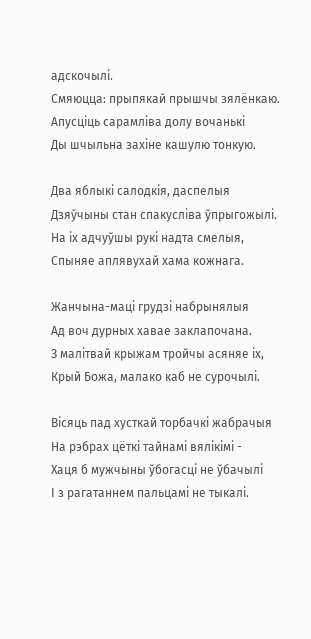адскочылі.
Смяюцца: прыпякай прышчы зялёнкаю.
Апусціць сарамліва долу вочанькі
Ды шчыльна захіне кашулю тонкую.

Два яблыкі салодкія, даспелыя
Дзяўчыны стан спакусліва ўпрыгожылі.
На іх адчуўшы рукі надта смелыя,
Спыняе аплявухай хама кожнага.

Жанчына-маці грудзі набрынялыя
Ад воч дурных хавае заклапочана.
З малітвай крыжам тройчы асяняе іх,
Крый Божа, малако каб не сурочылі.

Вісяць пад хусткай торбачкі жабрачыя
На рэбрах цёткі тайнамі вялікімі -
Хаця б мужчыны ўбогасці не ўбачылі
І з рагатаннем пальцамі не тыкалі.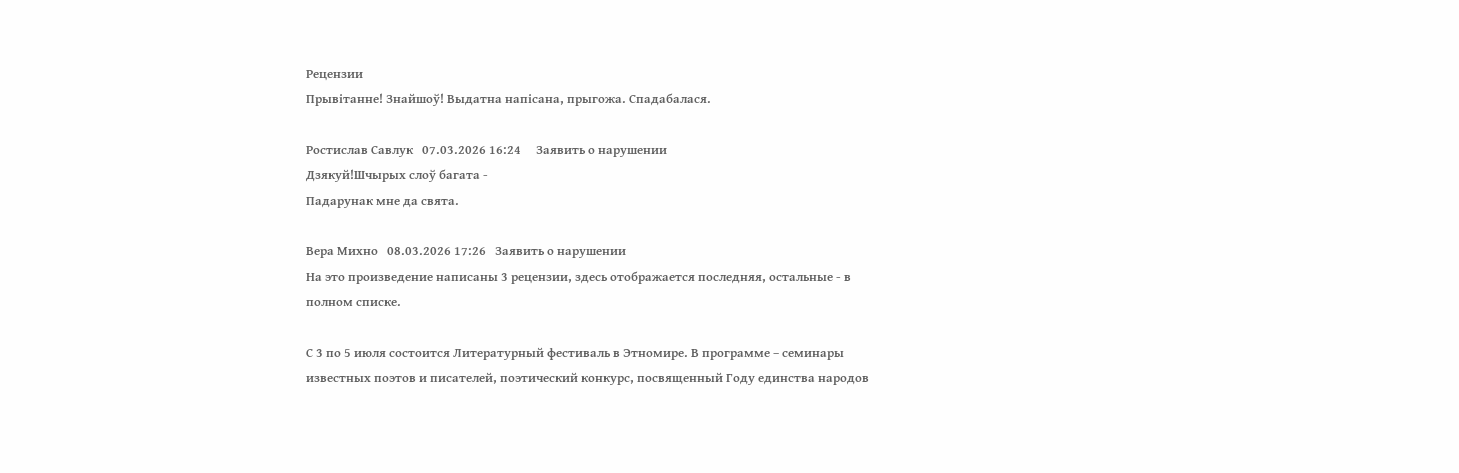Рецензии
Прывітанне! Знайшоў! Выдатна напісана, прыгожа. Спадабалася.

Ростислав Савлук   07.03.2026 16:24     Заявить о нарушении
Дзякуй!Шчырых слоў багата -
Падарунак мне да свята.

Вера Михно   08.03.2026 17:26   Заявить о нарушении
На это произведение написаны 3 рецензии, здесь отображается последняя, остальные - в полном списке.

С 3 по 5 июля состоится Литературный фестиваль в Этномире. В программе – семинары известных поэтов и писателей, поэтический конкурс, посвященный Году единства народов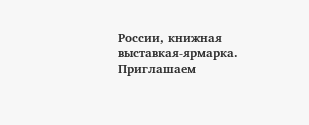России, книжная выставкая-ярмарка. Приглашаем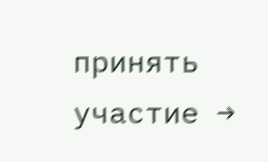принять участие →